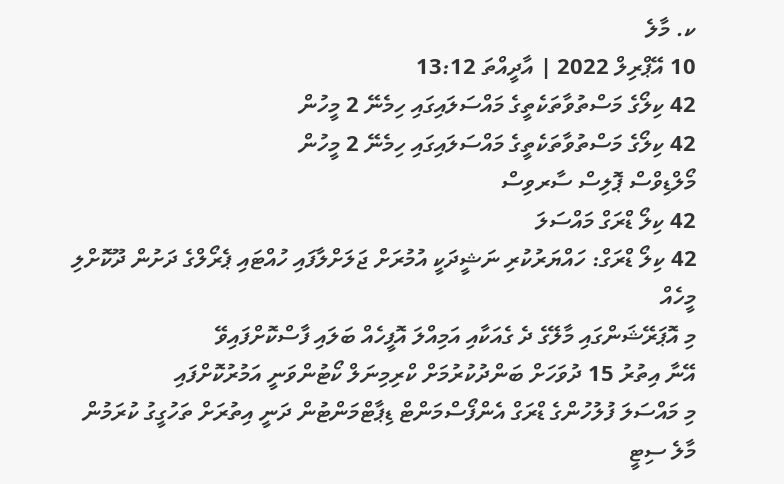ކ. މާލެ
10 އޭޕްރިލް 2022 | އާދީއްތަ 13:12
42 ކިލޯގެ މަސްތުވާތަކެތީގެ މައްސަލައިގައި ހިމެނޭ 2 މީހުން
42 ކިލޯގެ މަސްތުވާތަކެތީގެ މައްސަލައިގައި ހިމެނޭ 2 މީހުން
މޯލްޑިވްސް ޕޮލިސް ސާރވިސް
42 ކިލޯ ޑްރަގް މައްސަލަ
42 ކިލޯ ޑްރަގް: ހައްޔަރުކުރި ނަޝީދަކީ އުމުރަށް ޖަލަށްލާފައި ހުއްޓައި ޕެރޯލްގެ ދަށުން ދޫކޮށްލި މީހެއް
މި އޮޕަރޭޝަންގައި މާލޭގެ ދެ ގެއަކާއި އަމިއްލަ އޮފީހެއް ބަލައި ފާސްކޮށްފައިވޭ
އޭނާ އިތުރު 15 ދުވަހަށް ބަންދުކުރުމަށް ކްރިމިނަލް ކޯޓުންވަނީ އަމުރުކޮށްފައި
މި މައްސަލަ ފުލުހުންގެ ޑްރަގް އެންފޯސްމަންޓް ޑިޕާޓްމަންޓުން ދަނީ އިތުރަށް ތަހުގީގު ކުރަމުން
މާލެ ސިޓީ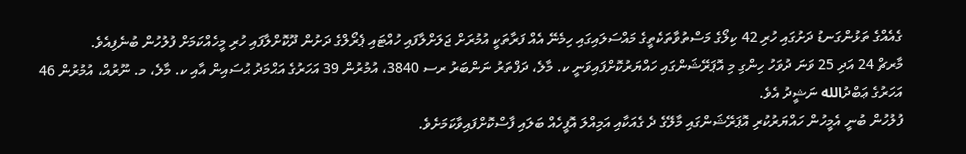ގެއެއްގެ ތަޅުންގަނޑު ދަށުގައި ހުރި 42 ކިލޯގެ މަސްތުވާތަކެތީގެ މައްސަލައިގައި ހިމެނޭ އެއް ފަރާތަކީ އުމުރަށް ޖަލަށްލާފައި ހުއްޓައި ޕެރޯލްގެ ދަށުން ދޫކޮށްލާފައި ހުރި މީހެއްކަމަށް ފުލުހުން ބުނެފިއެވެ.
މާރޗް 24 އަދި 25 ވަނަ ދުވަހު ހިންގި މި އޮޕަރޭޝަންގައި ހައްޔަރުކޮށްފައިވަނީ ކ. މާލެ، ދަފްތަރު ނަންބަރު ރސ 3840، އުމުރުން 39 އަހަރުގެ އަޙްމަދު ޙުސައިން އާއި ކ. މާލެ، މ. ނޫރުއް، އުމުރުން 46 އަހަރުގެ ޢަބްދުالله ނަޝީދު އެވެ.
ފުލުހުން ބުނީ އެމީހުން ހައްޔަރުކުރި އޮޕަރޭޝަންގައި މާލޭގެ ދެ ގެއަކާއި އަމިއްލަ އޮފީހެއް ބަލައި ފާސްކޮށްފައިވާކަމަށެވެ.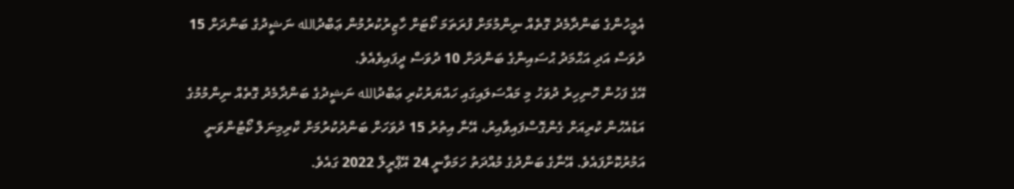އެމީހުންގެ ބަންދާމެދު ގޮތެއް ނިންމުމަށް ފުރަތަމަ ކޯޓަށް ހާޒިރުކުރުމުން ޢަބްދުالله ނަޝީދުގެ ބަންދަށް 15 ދުވަސް އަދި އަޙްމަދު ޙުސައިންގެ ބަންދަށް 10 ދުވަސް ދީފައިވެއެވެ.
އޭގެ ފަހުން ހޮނިހިރު ދުވަހު މި މައްސަލައިގައި ހައްޔަރުކުރި ޢަބްދުالله ނަޝީދުގެ ބަންދާމެދު ގޮތެއް ނިންމުމުގެ އަޑުއެހުން ކުރިއަށް ގެންގޮސްފައިވާއިރު، އޭނާ އިތުރު 15 ދުވަހަށް ބަންދުކުރުމަށް ކްރިމިނަލް ކޯޓުންވަނީ އަމުރުކޮށްފައެވެ. އޭނާގެ ބަންދުގެ މުއްދަތު ހަމަވާނީ 24 އޭޕްރީލް 2022 ގައެވެ.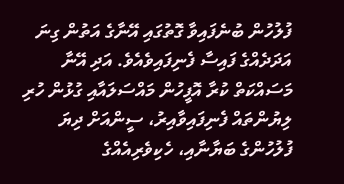ފުލުހުން ބުނެފައިވާ ގޮތުގައި އޭނާގެ އަތުން ގިނަ އަދަދެއްގެ ފައިސާ ފެނިފައިވެއެވެ. އަދި އޭނާ މަސައްކަތް ކުރާ އޮފީހުން މައްސަލައާއި ގުޅުން ހުރި ލިޔުންތައް ފެނިފައިވާއިރު، ސީންއަށް ދިޔަ ފުލުހުންގެ ބަޔާނާއި، ހެކިވެރިއެއްގެ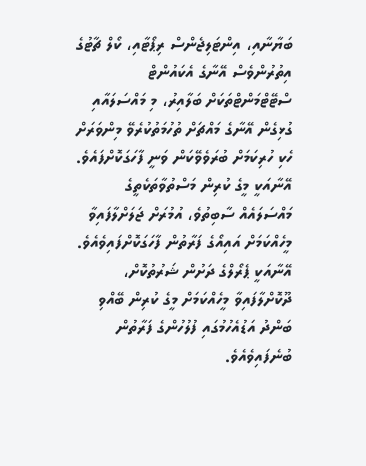ބަޔާނާއި، އިންޓަލިޖެންސް ރިޕޯޓާއި، ކޯލް ޗާޓުގެ އިތުރުންވެސް އޭނާގެ އެކައުންޓް ސްޓޭޓްމަންޓްތަކަށް ބަލާއިރު، މި މައްސަލައާއި ގުޅިގެން އޭނާގެ މައްޗަށް ތުހުމަތުކުރެވޭ މިންވަރަށް ހެކި ހުރިކަމަށް ބުރަވެވޭކަން ވަނީ ފާހަގަކޮށްފައެވެ.
އޭނާއަކީ މީގެ ކުރިން މަސްތުވާތަކެތީގެ މައްސަލައެއް ސާބިތުވެ، އުމުރަށް ޖަލަށްލާފައިވާ މީހެއްކަމަށް އައިއޯގެ ފަރާތުން ފާހަގަކޮށްފައިވެއެވެ. އޭނާއަކީ ޕެރޯލްގެ ދަށުން ޝަރުތުކޮށް، ދޫކޮށްލާފައިވާ މީހެއްކަމަށް މީގެ ކުރިން ބޭއްވި ބަންދު އަޑުއެހުމުގައި ފުލުހުންގެ ފަރާތުން ބުނެފައިވެއެވެ.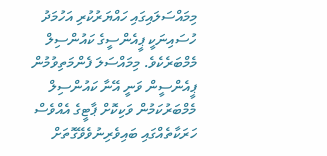މިމައްސަލައިގައި ހައްޔަރުކުރި އަހުމަދު ހުސައިނަކީ ޕީއެންސީގެ ކައުންސިލް މެމްބަރެކެވެ. މިމައްސަލަ ފެންމަތިވުމުން ޕީއެންސީން ވަނީ އޭނާ ކައުންސިލް މެމްބަރުކަމުން ވަކިކޮށް ޕާޓީގެ އެއްވެސް ހަރަކާތެއްގައި ބައިވެރިނުވެވޭގޮތަށް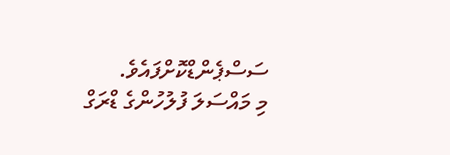ސަސްޕެންޑްކޮށްފައެވެ.
މި މައްސަލަ ފުލުހުންގެ ޑްރަގް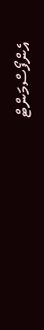އެންފޯސްމަންޓް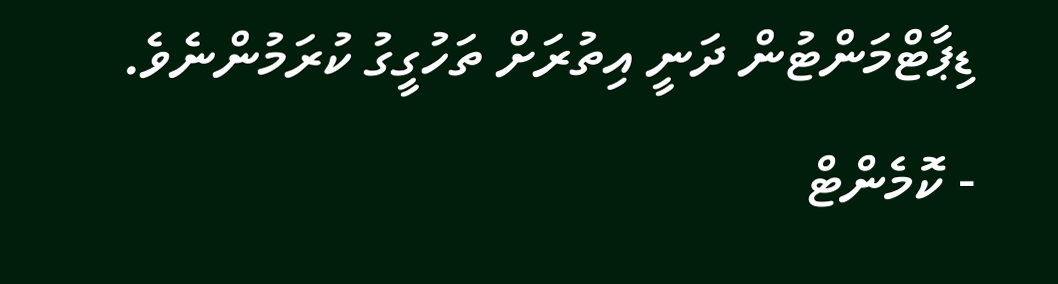ޑިޕާޓްމަންޓުން ދަނީ އިތުރަށް ތަހުގީގު ކުރަމުންނެވެ.
- ކޮމެންޓް